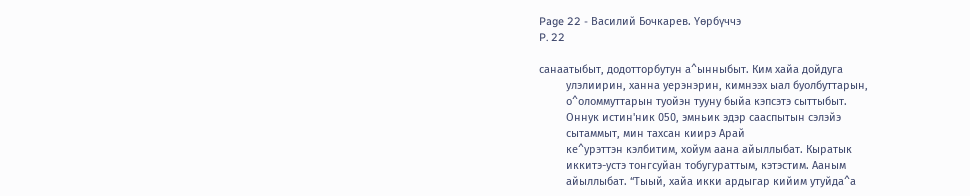Page 22 - Василий Бочкарев. Үөрбүччэ
P. 22

санаатыбыт, додотторбутун а^ынныбыт. Ким хайа дойдуга
         улэлиирин, ханна уерэнэрин, кимнээх ыал буолбуттарын,
         о^оломмуттарын туойэн тууну быйа кэпсэтэ сыттыбыт.
         Оннук истин'ник 050, эмньик эдэр сааспытын сэлэйэ
         сытаммыт, мин тахсан киирэ Арай
         ке^урэттэн кэлбитим, хойум аана айыллыбат. Кыратык
         иккитэ-устэ тонгсуйан тобугураттым, кэтэстим. Ааным
         айыллыбат. “Тыый, хайа икки ардыгар кийим утуйда^а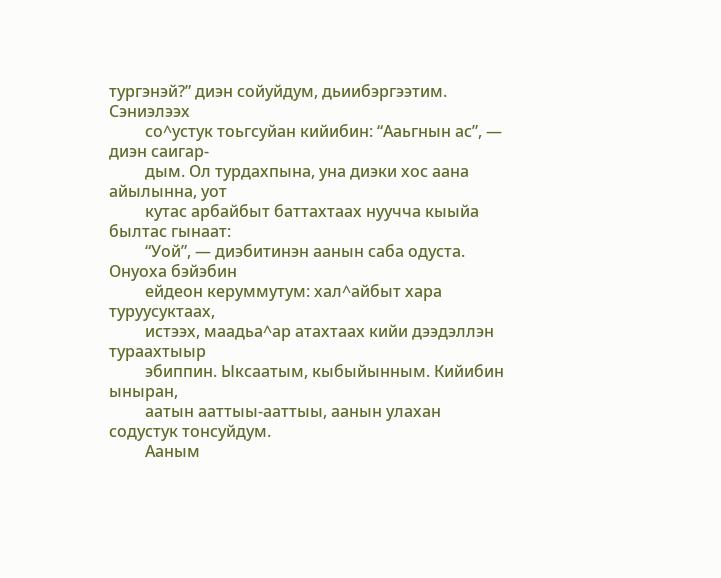тургэнэй?” диэн сойуйдум, дьиибэргээтим. Сэниэлээх
         со^устук тоьгсуйан кийибин: “Ааьгнын ас”, — диэн саигар-
         дым. Ол турдахпына, уна диэки хос аана айылынна, уот
         кутас арбайбыт баттахтаах нуучча кыыйа былтас гынаат:
         “Уой”, — диэбитинэн аанын саба одуста. Онуоха бэйэбин
         ейдеон керуммутум: хал^айбыт хара туруусуктаах,
         истээх, маадьа^ар атахтаах кийи дээдэллэн тураахтыыр
         эбиппин. Ыксаатым, кыбыйынным. Кийибин ыныран,
         аатын ааттыы-ааттыы, аанын улахан содустук тонсуйдум.
         Ааным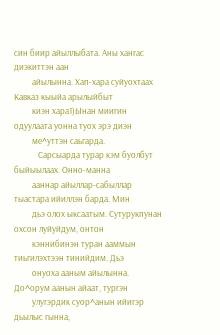син биир айыллыбата. Аны хангас диэкиттэн аан
         айылынна. Хап-хара суйуохтаах Кавказ кыыйа арылыйбыт
         киэн хара1)Ынан миигин одуулаата уонна туох эрэ диэн
         ме^уттэн саьгарда.
            Сарсыарда турар кэм буолбут быйыылаах. Онно-манна
         ааннар айыллар-сабыллар тыастара ийиллэн барда. Мин
         дьэ олох ыксаатым. Сутурукпунан охсон луйуйдум, онтон
         кэннибинэн туран ааммын тиьгилэхтээн тинийдим. Дьэ
         онуоха ааным айылынна. До^орум аанын айаат, тургэн
         улугэрдик суор^анын ийигэр дьылыс гынна,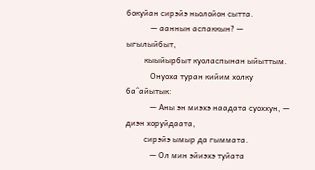бокуйан сирэйэ ньолойон сытта.
            — ааннын аспаккын? — ыгылыйбыт,
         кыыйырбыт куоласпынан ыйыттым.
            Онуоха туран кийим холку ба^айытык:
            — Аны эн миэхэ наадата суоххун, — диэн хоруйдаата,
         сирэйэ ымыр да гыммата.
            — Ол мин эйиэхэ туйата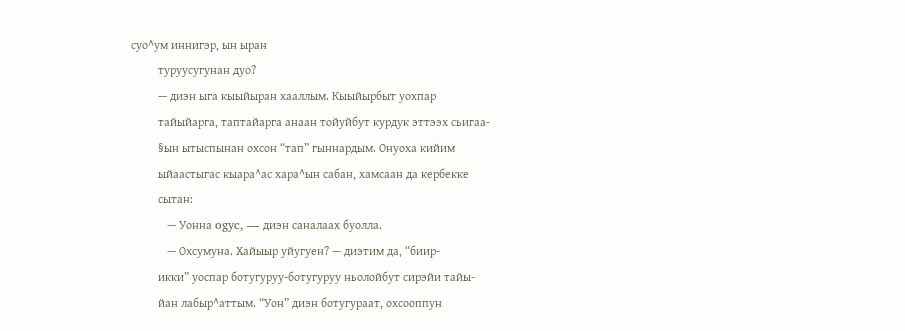суо^ум иннигэр, ын ыран
         туруусугунан дуо?
         — диэн ыга кыыйыран хааллым. Кыыйырбыт уохпар
         тайыйарга, таптайарга анаан тойуйбут курдук эттээх сьигаа-
         §ын ытыспынан охсон “тап” гыннардым. Онуоха кийим
         ыйаастыгас кыара^ас хара^ын сабан, хамсаан да кербекке
         сытан:
            — Уонна ogyc, — диэн саналаах буолла.
            — Охсумуна. Хайыыр уйугуен? — диэтим да, “биир-
         икки” уоспар ботугуруу-ботугуруу ньолойбут сирэйи тайы-
         йан лабыр^аттым. “Уон” диэн ботугураат, охсооппун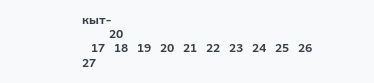кыт-
         20
   17   18   19   20   21   22   23   24   25   26   27